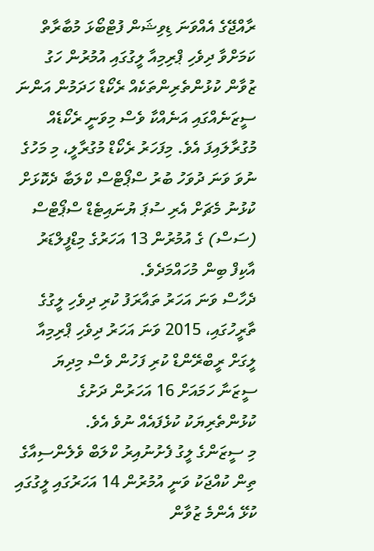ރާއްޖޭގެ އެއްވަނަ ޑިވިޝަން ފުޓްބޯޅަ މުބާރާތް ކަމަށްވާ ދިވެހި ޕްރިމިއާ ލީގުގައި އުމުރުން ހަގު ޒުވާން ކުޅުންތެރިންތަކެއް ރެކޯޑް ހަދަމުން އަންނަ ސީޒަނެއްގައި އަނެއްކާ ވެސް މިވަނީ ރެކޯޑެއް މުގުރާލައިފަ އެވެ. މިފަހަރު ރެކޯޑް މުގުރާލީ، މި މަހުގެ ނުވަ ވަނަ ދުވަހު ބުރު ސްޕޯޓްސް ކްލަބާ ދެކޮޅަށް ކުޅުނު މެޗަށް އެރި ސުޕަ ޔުނައިޓެޑް ސްޕޯޓްސް (ސަސް) ގެ އުމުރުން 13 އަހަރުގެ މިޑްފީލްޑަރު އާކިފް ބިން މުހައްމަދެވެ.
ދެހާސް ވަނަ އަހަރު ތައާރަފު ކުރި ދިވެހި ލީގުގެ ތާރީހުގައި، 2015 ވަނަ އަހަރު ދިވެހި ޕްރިމިއާ ލީގަށް ރީބްރޭންޑް ކުރި ފަހުން ވެސް މިދިޔަ ސީޒަނާ ހަމައަށް 16 އަހަރުން ދަށުގެ ކުޅުންތެރިޔަކު ކުޅެފައެއް ނުވެ އެވެ.
މި ސީޒަންގެ ލީގު ފެށުނުއިރު ކްލަބް ވެލެންސިއާގެ ތިން ކުއްޖަކު ވަނީ އުމުރުން 14 އަހަރުގައި ލީގުގައި ކުޅޭ އެންމެ ޒުވާން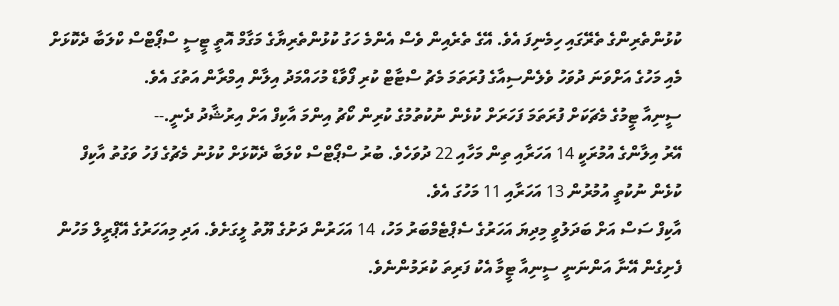ކުޅުންތެރިންގެ ތެރޭގައި ހިމެނިފަ އެވެ. އޭގެ ތެރެއިން ވެސް އެންމެ ހަގު ކުޅުންތެރިޔާގެ މަގާމް އޮތީ ޓީސީ ސްޕޯޓްސް ކްލަބާ ދެކޮޅަށް މެއި މަހުގެ އަށްވަނަ ދުވަހު ވެލެންސިއާގެ ފުރަތަމަ މެޗު ސްޓާޓް ކުރި ފޯވާޑް މުހައްމަދު އިލާން އިމްރާން އަތުގަ އެވެ.
ސީނިއާ ޓީމުގެ މެޗަކަށް ފުރަތަމަ ފަހަރަށް ކުޅެން ނުކުތުމުގެ ކުރިން ކޯޗު އިންމަ އާކިފް އަށް އިރުޝާދު ދެނީ.--
އޭރު އިލާންގެ އުމުރަކީ 14 އަހަރާއި ތިން މަހާއި 22 ދުވަހެވެ. ބުރު ސްޕޯޓްސް ކްލަބާ ދެކޮޅަށް ކުޅުނު މެޗުގެ ފަހު ވަގުތު އާކިފް ކުޅެން ނުކުތީ އުމުރުން 13 އަހަރާއި 11 މަހުގަ އެވެ.
އާކިފް ސަސް އަށް ބަދަލުވީ މިދިޔަ އަހަރުގެ ސެޕްޓެމްބަރު މަހު، 14 އަހަރުން ދަށުގެ ޔޫތު ލީގަށެވެ. އަދި މިއަހަރުގެ އޭޕްރީލް މަހުން ފެށިގެން އޭނާ އަންނަނީ ސީނިއާ ޓީމާ އެކު ފަރިތަ ކުރަމުންނެވެ.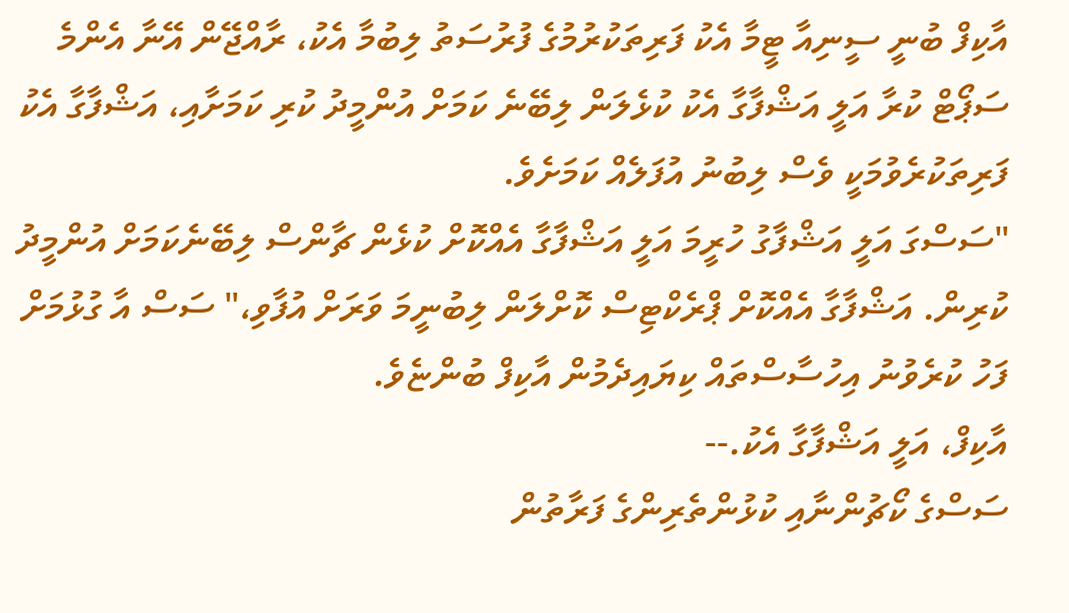އާކިފް ބުނީ ސީނިއާ ޓީމާ އެކު ފަރިތަކުރުމުގެ ފުރުސަތު ލިބުމާ އެކު، ރާއްޖޭން އޭނާ އެންމެ ސަޕޯޓް ކުރާ އަލީ އަޝްފާގާ އެކު ކުޅެލަން ލިބޭނެ ކަމަށް އުންމީދު ކުރި ކަމަށާއި، އަޝްފާގާ އެކު ފަރިތަކުރެވުމަކީ ވެސް ލިބުނު އުފަލެއް ކަމަށެވެ.
"ސަސްގަ އަލީ އަޝްފާގު ހުރީމަ އަލީ އަޝްފާގާ އެއްކޮށް ކުޅެން ޗާންސް ލިބޭނެކަމަށް އުންމީދު ކުރިން. އަޝްފާގާ އެއްކޮށް ޕްރެކްޓިސް ކޮށްލަން ލިބުނީމަ ވަރަށް އުފާވި،" ސަސް އާ ގުޅުމަށް ފަހު ކުރެވުނު އިހުސާސްތައް ކިޔައިދެމުން އާކިފް ބުންޏެވެ.
އާކިފް، އަލީ އަޝްފާގާ އެކު.--
ސަސްގެ ކޯޗުންނާއި ކުޅުންތެރިންގެ ފަރާތުން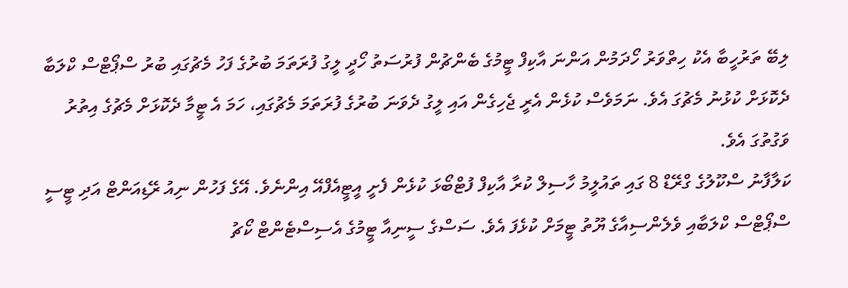ލިބޭ ތަރުހީބާ އެކު ހިތްވަރު ހޯދަމުން އަންނަ އާކިފް ޓީމުގެ ބެންޗުން ފުރުސަތު ހޯދީ ލީގު ފުރަތަމަ ބުރުގެ ފަހު މެޗުގައި ބުރު ސްޕޯޓްސް ކްލަބާ ދެކޮޅަށް ކުޅުނު މެޗުގަ އެވެ. ނަމަވެސް ކުޅެން އެރީ ޖެހިގެން އައި ލީގު ދެވަނަ ބުރުގެ ފުރަތަމަ މެޗުގައި، ހަމަ އެ ޓީމާ ދެކޮޅަށް މެޗުގެ އިތުރު ވަގުތުގަ އެވެ.
ކަލާފާނު ސްކޫލުގެ ގްރޭޑް 8 ގައި ތައުލީމު ހާސިލް ކުރާ އާކިފް ފުޓްބޯޅަ ކުޅެން ފެށީ އީޓީއެފްއޭ އިންނެވެ. އޭގެ ފަހުން ނިއު ރޭޑިއަންޓް އަދި ޓީސީ ސްޕޯޓްސް ކްލަބާއި ވެލެންސިއާގެ ޔޫތު ޓީމަށް ކުޅެފަ އެވެ. ސަސްގެ ސީނިއާ ޓީމުގެ އެސިސްޓެންޓް ކޯޗު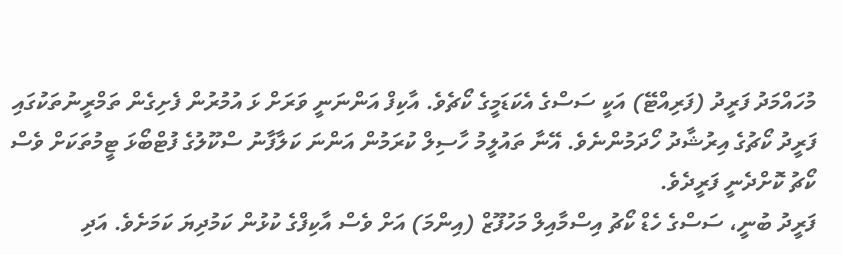މުހައްމަދު ފަރީދު (ފަރިއްޓޭ) އަކީ ސަސްގެ އެކަޑަމީގެ ކޯޗެވެ. އާކިފް އަންނަނީ ވަރަށް ޅަ އުމުރުން ފެށިގެން ތަމްރީނުތަކުގައި ފަރީދު ކޯޗުގެ އިރުޝާދު ހޯދަމުންނެވެ. އޭނާ ތައުލީމު ހާސިލް ކުރަމުން އަންނަ ކަލާފާނު ސްކޫލުގެ ފުޓްބޯޅަ ޓީމުތަކަށް ވެސް ކޯޗު ކޮށްދެނީ ފަރީދެވެ.
ފަރީދު ބުނީ، ސަސްގެ ހެޑް ކޯޗު އިސްމާއިލް މަހުފޫޒް (އިންމަ) އަށް ވެސް އާކިފްގެ ކުޅުން ކަމުދިޔަ ކަމަށެވެ. އަދި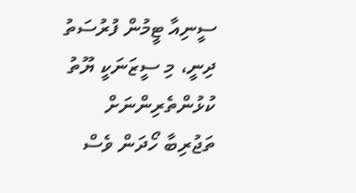ސީނިއާ ޓީމުން ފުރުސަތު ދިނީ، މި ސީޒަނަކީ ޔޫތު ކުޅުންތެރިންނަށް ތަޖުރިބާ ހޯދަން ވެސް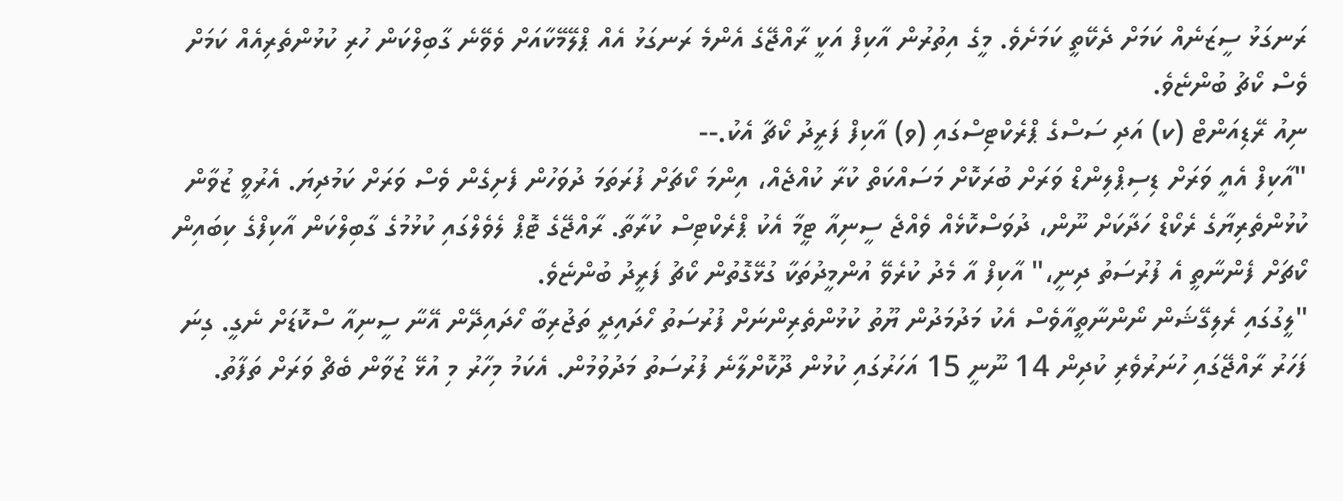ރަނގަޅު ސީޒަނެއް ކަމަށް ދެކޭތީ ކަމަށެވެ. މީގެ އިތުރުން އާކިފް އަކީ ރާއްޖޭގެ އެންމެ ރަނގަޅު އެއް ޕްލޭމޭކާއަށް ވެވޭނެ ގާބިލްކަން ހުރި ކުޅުންތެރިއެއް ކަމަށް ވެސް ކޯޗު ބުންޏެވެ.
ނިއު ރޭޑިއަންޓް (ކ) އަދި ސަސްގެ ޕްރެކްޓިސްގައި (ވ) އާކިފް ފަރީދު ކޯޗާ އެކު.--
"އާކިފް އެއީ ވަރަށް ޑިސިޕްލިންޑް ވަރަށް ބުރަކޮށް މަސައްކަތް ކުރާ ކުއްޖެއް، އިންމަ ކޯޗަށް ފުރަތަމަ ދުވަހުން ފެށިގެން ވެސް ވަރަށް ކަމުދިޔަ. އެރުވީ ޒުވާން ކުޅުންތެރިޔާގެ ރެކޯޑް ހަދާކަށް ނޫން، ދުވަސްކޮޅެއް ވެއްޖެ ސީނިއާ ޓީމާ އެކު ޕްރެކްޓިސް ކުރާތާ. ރާއްޖޭގެ ޓޮޕް ލެވެލްގައި ކުޅުމުގެ ގާބިލްކަން އާކިފްގެ ކިބައިން ކޯޗަށް ފެންނާތީ އެ ފުރުސަތު ދިނީ،" އާކިފް އާ މެދު ކުރެވޭ އުންމީދުތަކާ ގުޅޭގޮތުން ކޯޗު ފަރީދު ބުންޏެވެ.
"ލީގުގައި ރެލިގޭޝަން ނޯންނާތީއާވެސް އެކު މަދުމަދުން ޔޫތު ކުޅުންތެރިންނަށް ފުރުސަތު ހޯދައިދީ ތަޖުރިބާ ހޯދައިދޭން އޭނާ ސީނިއާ ސްކޮޑަށް ނެގީ. ގިނަ ފަހަރު ރާއްޖޭގައި ހުނަރުވެރި ކުދިން 14 ނޫނީ 15 އަހަރުގައި ކުޅުން ދޫކޮށްލާނެ ފުރުސަތު މަދުވުމުން. އެކަމު މިހާރު މި އުޅޭ ޒުވާން ބެޗް ވަރަށް ތަފާތު.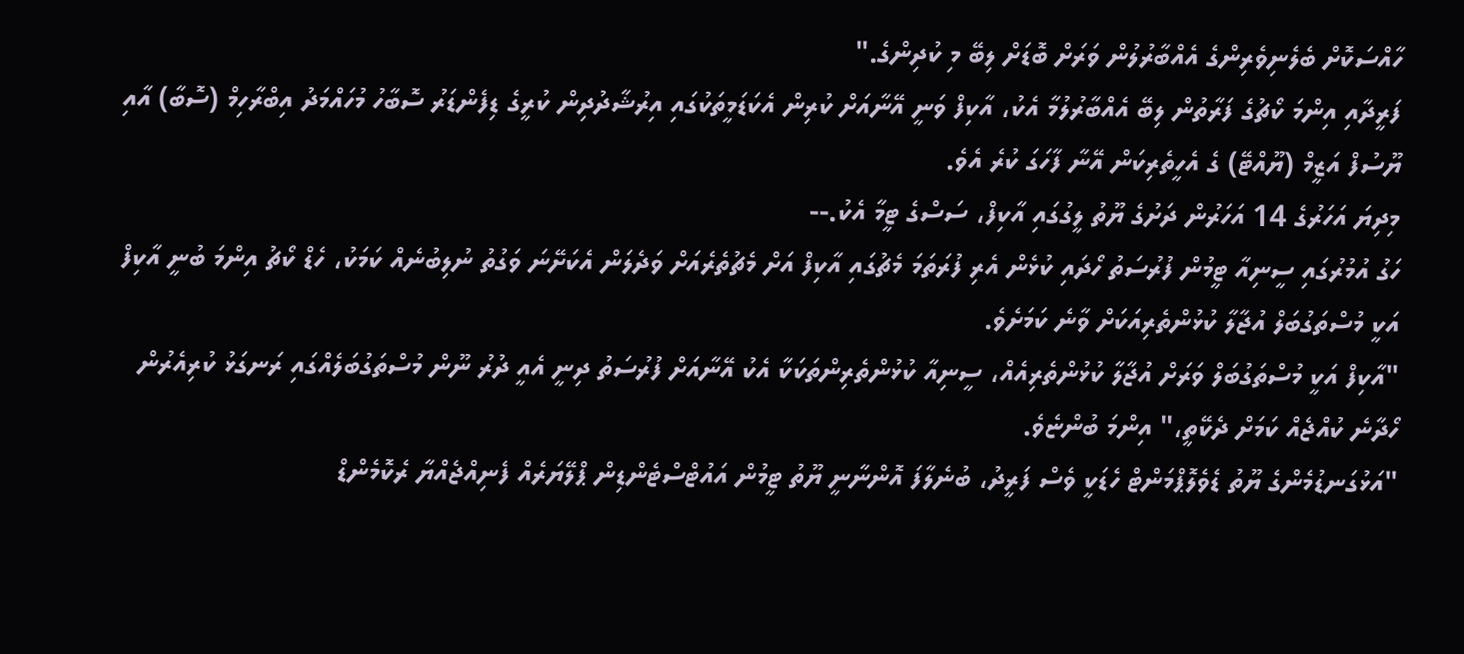ހާއްސަކޮށް ބެލެނިވެރިންގެ އެއްބާރުލުން ވަރަށް ބޮޑަށް ލިބޭ މި ކުދިންގެ."
ފަރީދާއި އިންމަ ކޯޗުގެ ފަރާތުން ލިބޭ އެއްބާރުލުމާ އެކު، އާކިފް ވަނީ އޭނާއަށް ކުރިން އެކަޑަމީތަކުގައި އިރުޝާދުދިން ކުރީގެ ޑިފެންޑަރު ސޮބާހު މުހައްމަދު އިބްރާހިމް (ސޮބާ) އާއި ޔޫސުފް އަޒީމް (ޔޫއްޓޭ) ގެ އެހީތެރިކަން އޭނާ ފާހަގަ ކުރެ އެވެ.
މިދިޔަ އަހަރުގެ 14 އަހަރުން ދަށުގެ ޔޫތު ލީގުގައި އާކިފް، ސަސްގެ ޓީމާ އެކު.--
ހަގު އުމުރުގައި ސީނިއާ ޓީމުން ފުރުސަތު ހޯދައި ކުޅެން އެރި ފުރަތަމަ މެޗުގައި އާކިފް އަށް މެޗުތެރެއަށް ވަދެލަން އެކަށޭނަ ވަގުތު ނުލިބުނެއް ކަމަކު، ހެޑް ކޯޗު އިންމަ ބުނީ އާކިފް އަކީ މުސްތަގުބަލް އުޖާލާ ކުޅުންތެރިއަކަށް ވާނެ ކަމަށެވެ.
"އާކިފް އަކީ މުސްތަގުބަލް ވަރަށް އުޖާލާ ކުޅުންތެރިއެއް، ސީނިއާ ކުޅުންތެރިންތަކަކާ އެކު އޭނާއަށް ފުރުސަތު ދިނީ އެއީ ދުރު ނޫން މުސްތަގުބަލެއްގައި ރަނގަޅު ކުރިއެރުން ހޯދާނެ ކުއްޖެއް ކަމަށް ދެކޭތީ،" އިންމަ ބުންޏެވެ.
"އަޅުގަނޑުމެންގެ ޔޫތު ޑެވެލޮޕްމަންޓް ހެޑަކީ ވެސް ފަރީދު، ބުނެލާފަ އޮންނާނީ ޔޫތު ޓީމުން އައުޓްސްޓެންޑިން ޕްލޭޔަރެއް ފެނިއްޖެއްޔާ ރެކޮމެންޑް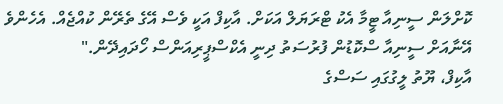ކޮށްލަން ސީނިއާ ޓީމާ އެކު ޓްރަޔަލް އަކަށް. އާކިފް އަކީ ވެސް އޭގެ ތެރޭން ކުއްޖެއް. އެހެންވެ އޭނާއަށް ސީނިއާ ސްކޮޑުން ފުރުސަތު ދިނީ އެކްސްޕީރިއަންސް ހޯދައިދޭން."
އާކިފް، ޔޫތު ލީގުގައި ސަސްގެ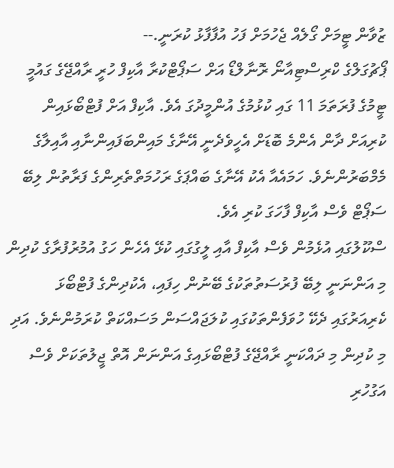ޒުވާން ޓީމަށް ގޯލެއް ޖެހުމަށް ފަހު އުފާފާޅު ކުރަނީ.--
ޕޯޗުގަލްގެ ކްރިސްޓިއާނޯ ރޮނާލްޑޯ އަށް ސަޕޯޓްކުރާ އާކިފް ހުރީ ރާއްޖޭގެ ގައުމީ ޓީމުގެ ފުރަތަމަ 11 ގައި ކުޅުމުގެ އުންމީދުގަ އެވެ. އާކިފް އަށް ފުޓްބޯޅައިން ކުރިއަށް ދާން އެންމެ ބޮޑަށް އެހީވެދެނީ އޭނާގެ މައިންބަފައިންނާއި އާއިލާގެ މެމްބަރުންނެވެ. ހަމައެއާ އެކު އޭނާގެ ބައްޕަގެ ރަހުމަތްތެރިންގެ ފަރާތުން ލިބޭ ސަޕޯޓް ވެސް އާކިފް ފާހަގަ ކުރި އެވެ.
ސްކޫލުގައި އުޅެމުން ވެސް އާކިފް އާއި ލީގުގައި ކުޅޭ އެހެން ހަގު އުމުރުފުރާގެ ކުދިން މި އަންނަނީ ލިބޭ ފުރުސަތުތަކުގެ ބޭނުން ހިފައި، އެކުދިންގެ ފުޓްބޯޅަ ކެރިއަރުގައި ދެކޭ ހުވަފެންތަކުގައި ކުލަޖައްސަން މަސައްކަތް ކުރަމުންނެވެ. އަދި މި ކުދިން މި ދައްކަނީ ރާއްޖޭގެ ފުޓްބޯޅައިގެ އަންނަން އޮތް ޖީލުތަކަށް ވެސް އަގުހުރި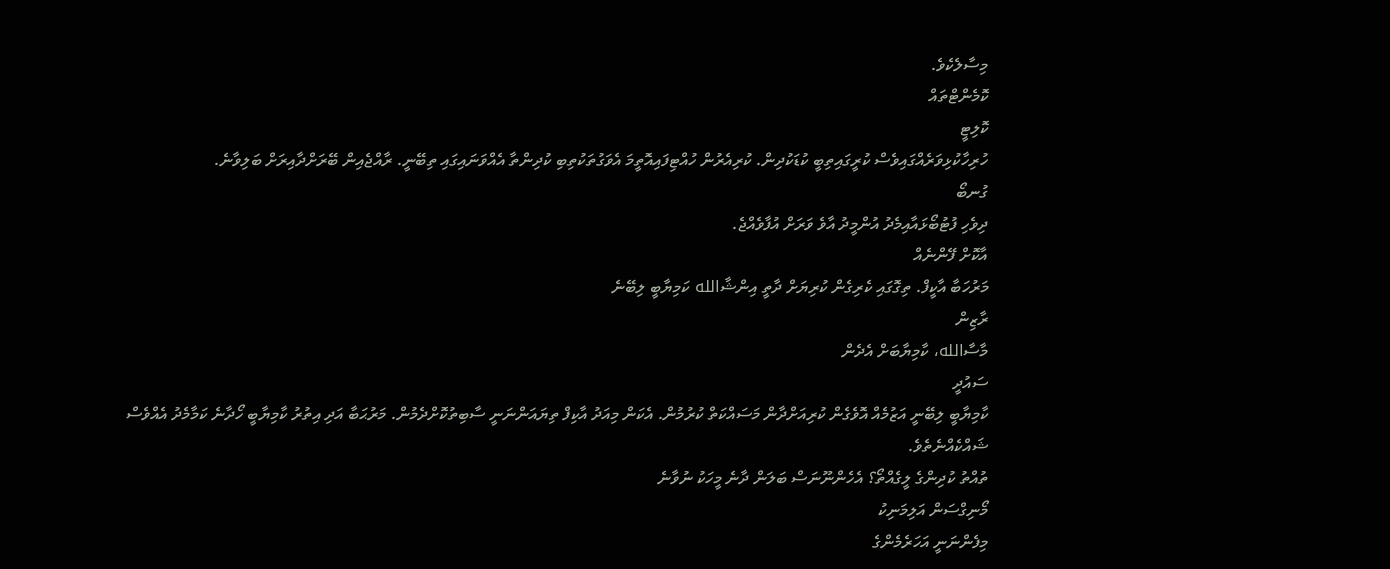މިސާލެކެވެ.
ކޮމެންޓްތައް
ކޮލިޓީ
ހުރިހާކުޅިވަރެއްގައިވެސް ކުރީގައިތިބީ ކުޑަކުދިން. ކުރިއެރުން ހުއްޓިފައިއޮތީމަ އެވަގުތަކުތިބި ކުދިންތާ އެއްވަނައިގައި ތިބޭނީ. ރާއްޖެއިން ބޭރަށްދާއިރަށް ބަލިވާނެ.
ގުނބޯ
ދިވެހި ފުޓުބޯޅައާއިމެދު އުންމީދު އާވެ ވަރަށް އުފާވެއްޖެ.
އާކޮށް ފޭންނެއް
މަރުހަބާ އާކީފް. ތިގޮގައި ކެރިގެން ކުރިޔަށް ދާތީ އިންޝާالله ކަމިޔާބީ ލިބޭނެ
ރާޒިން
މާސާالله، ކާމިޔާބަށް އެދެން
ސައުދީ
ކާމިޔާބީ ލިބޭނީ އަޒުމެއް އޮވެގެން ކުރިއަށްދާން މަސައްކަތް ކުރުމުން. އެކަން މިއަދު އާކިފް ތިޔައަންނަނީ ސާބިތުކޮށްދެމުން. މަރުޙަބާ އަދި އިތުރު ކާމިޔާބީ ހޯދާނެ ކަމާމެދު އެއްވެސް ޝައްކެއްނެތެވެ.
ތުއްތު ކުދިންގެ ލީގެއްތޯ؟ އެހެންނޫނަސް ބަލަން ދާނެ މީހަކު ނުވާނެ
މޯނިގްސަން އަލިމަނިކު
މިފެންނަނީ އަހަރެމެންގެ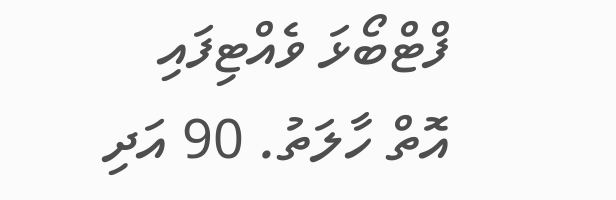ފްޓްބޯޅަ ވެއްޓިފައި އޮތް ހާލަތު. 90 އަދި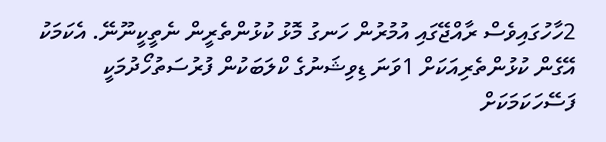2ހާހުގައިވެސް ރާއްޖޭގައި އުމުރުން ހަނގު މޮޅު ކުޅުންތެރީން ނެތީކީނޫނޭ. އެކަމަކު އޭގެން ކުޅުންތެރިއަކަށް 1ވަނަ ޑިވިޝަނުގެ ކްލަބަކުން ފުރުސަތުހޯދުމަކީ ފަސޭހަކަމަކަށް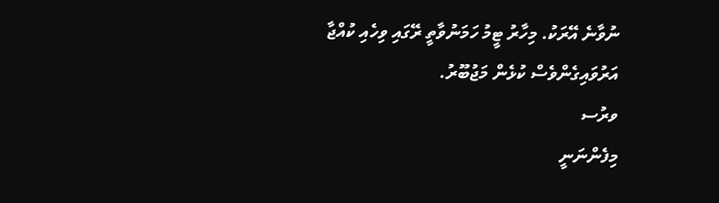ނުވާނެ އޭރަކު. މިހާރު ޓީމު ހަމަނުވާތީ ރޭގައި ވިހެއި ކުއްޖާ އަރުވައިގެންވެސް ކުޅެން މަޖުބޫރު.
ވރުސ
މިފެންނަނީ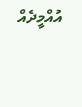އުއްމީދެއް